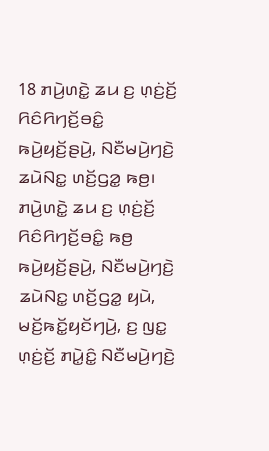18 ꤊꤣꤧ꤬ꤛꤢꤧ꤭ ꤘꤣ ꤢ꤬ ꤛ꤫ꤢꤦ꤬ꤢꤩ꤬ ꤖꤢꤨꤖꤚꤢꤩ꤬ꤋꤢꤨ꤭ ꤒꤣꤧ꤬ꤟꤢꤩ꤬ꤔꤣꤧ꤬, ꤡꤢꤪꤗꤣꤧ꤬ꤚꤢꤧ꤬ ꤘꤣꤧꤡꤢ꤭ ꤛꤢꤩ꤬ꤞꤤ꤭ ꤒꤥ꤬꤯ ꤊꤣꤧ꤬ꤛꤢꤧ꤭ ꤘꤣ ꤢ꤬ ꤛ꤫ꤢꤦ꤬ꤢꤩ꤬ ꤖꤢꤨꤖꤚꤢꤩ꤬ꤋꤢꤨ꤭ ꤒꤥ꤬ ꤒꤣꤧ꤬ꤟꤢꤩ꤬ꤔꤣꤧ꤬, ꤡꤢꤪꤗꤣꤧ꤬ꤚꤢꤧ꤬ ꤘꤣꤧꤡꤢ꤭ ꤛꤢꤩ꤬ꤞꤤ꤭ ꤟꤣꤧ, ꤗꤢꤩ꤬ꤒꤢꤩ꤭ꤟꤢꤩꤚꤣꤧ꤬, ꤢ꤬ ꤜꤢ꤭ ꤛ꤫ꤢꤦ꤬ꤢꤩ꤬ ꤊꤣꤧ꤭ꤢꤨ꤭ ꤡꤢꤪꤗꤣꤧ꤬ꤚꤢꤧ꤬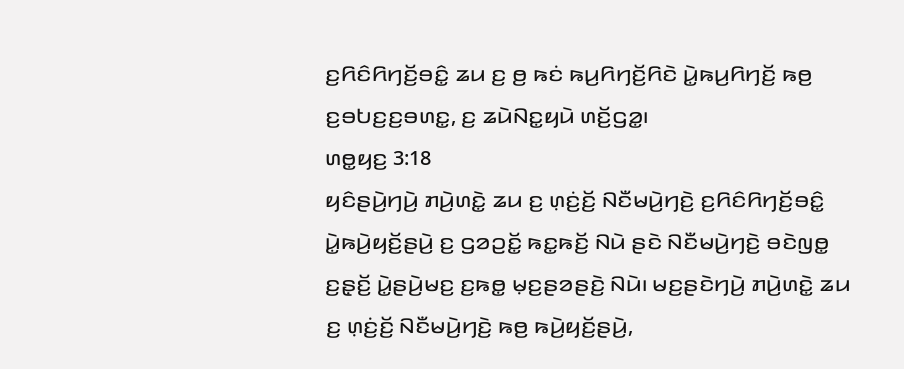ꤢ꤬ꤖꤢꤨꤖꤚꤢꤩ꤬ꤋꤢꤨ꤭ ꤘꤣ ꤢ꤬ ꤥ꤬ ꤒꤢꤦ ꤒꤣ꤬ꤖꤚꤢꤩ꤬ꤖꤢꤧ ꤣꤧ꤭ꤒꤣ꤬ꤖꤚꤢꤩ꤬ ꤒꤥ꤬ ꤢ꤬ꤋꤝꤢ꤬ꤢ꤬ꤋꤛꤢ꤭, ꤢ꤬ ꤘꤣꤧꤡꤢ꤭ꤟꤣꤧ ꤛꤢꤩ꤬ꤞꤤ꤭꤯
ꤛꤥ꤭ꤟꤢ꤬ 3:18
ꤟꤢꤨꤔꤣꤧ꤬ꤚꤣꤧ꤬ ꤊꤣꤧ꤬ꤛꤢꤧ꤭ ꤘꤣ ꤢ꤬ ꤛ꤫ꤢꤦ꤬ꤢꤩ꤬ ꤡꤢꤪꤗꤣꤧ꤬ꤚꤢꤧ꤬ ꤢ꤬ꤖꤢꤨꤖꤚꤢꤩ꤬ꤋꤢꤨ꤭ ꤣꤧ꤭ꤒꤣꤧ꤬ꤟꤢꤩ꤬ꤔꤣꤧ꤬ ꤢ꤬ ꤞꤤꤑꤢꤩ꤭ ꤒꤢ꤭ꤒꤢꤩ꤬ ꤡꤣꤧ ꤔꤢꤧ ꤡꤢꤪꤗꤣꤧ꤬ꤚꤢꤧ꤬ ꤋꤢꤧꤜꤥ꤭ ꤢ꤬ꤔ꤫ꤢꤩ꤬ ꤣꤧ꤭ꤔꤣꤧ꤬ꤗꤢ꤬ ꤢ꤬ꤒꤥ꤭ ꤗ꤫ꤢ꤬ꤔꤤꤔꤢꤧ꤬ ꤡꤣꤧ꤯ ꤗꤢ꤬ꤔꤢꤧꤚꤣꤧ꤬ ꤊꤣꤧ꤬ꤛꤢꤧ꤭ ꤘꤣ ꤢ꤬ ꤛ꤫ꤢꤦ꤬ꤢꤩ꤬ ꤡꤢꤪꤗꤣꤧ꤬ꤚꤢꤧ꤬ ꤒꤥ꤬ ꤒꤣꤧ꤬ꤟꤢꤩ꤬ꤔꤣꤧ꤬,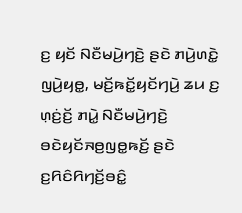ꤢ꤬ ꤟꤢꤩ ꤡꤢꤪꤗꤣꤧ꤬ꤚꤢꤧ꤬ ꤔꤢꤧ ꤊꤣꤧ꤬ꤛꤢꤧ꤭ ꤜꤣꤧ꤬ꤟꤥ꤭, ꤗꤢꤩ꤬ꤒꤢꤩ꤭ꤟꤢꤩꤚꤣꤧ꤬ ꤘꤣ ꤢ꤬ ꤛ꤫ꤢꤦ꤬ꤢꤩ꤬ ꤊꤣꤧ꤭ ꤡꤢꤪꤗꤣꤧ꤬ꤚꤢꤧ꤬ ꤋꤢꤧꤟꤢꤩꤏꤥ꤬ꤜꤥ꤭ꤒꤢꤩ꤬ ꤔꤢꤧ ꤢ꤬ꤖꤢꤨꤖꤚꤢꤩ꤬ꤋꤢꤨ꤭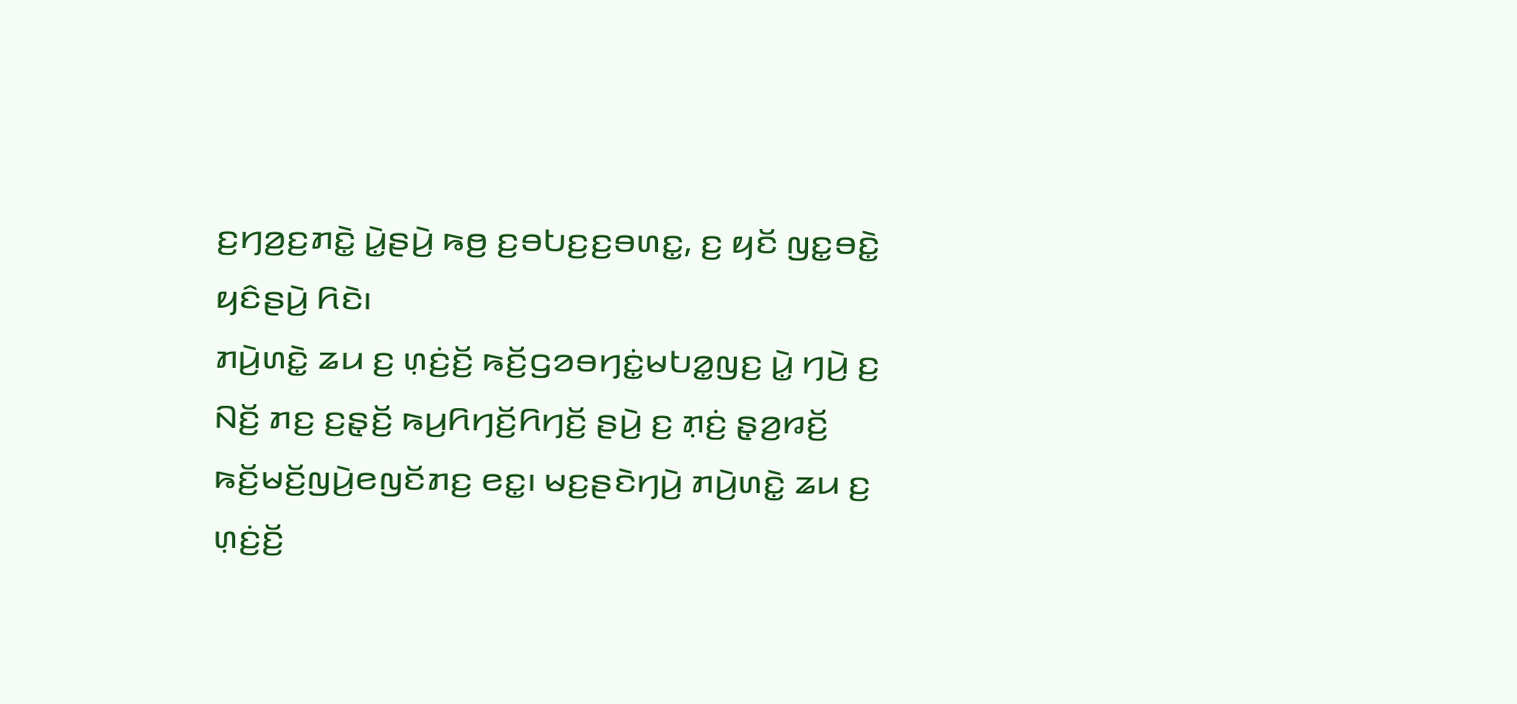ꤢ꤬ꤚꤤ꤬ꤢ꤬ꤊꤢꤧ꤭ ꤣꤧ꤭ꤔꤣꤧ꤬ ꤒꤥ꤬ ꤢ꤬ꤋꤝꤢ꤬ꤢ꤬ꤋꤛꤢ꤭, ꤢ꤬ ꤟꤢꤩ ꤜꤢ꤭ꤋꤢꤧ꤭ ꤟꤢꤨꤔꤣꤧ꤬ ꤖꤢꤧ꤯
ꤊꤣꤧ꤬ꤛꤢꤧ꤭ ꤘꤣ ꤢ꤬ ꤛ꤫ꤢꤦ꤬ꤢꤩ꤬ ꤒꤢꤩ꤬ꤞꤤꤋꤚꤢꤦ꤭ꤗꤝꤤ꤭ꤜꤢ꤬ ꤣꤧ꤭ ꤚꤣꤧ꤬ ꤢ꤬ ꤡꤢꤩ꤬ ꤊꤢ꤬ ꤢ꤬ꤔ꤫ꤢꤩ꤬ ꤒꤣ꤬ꤖꤚꤢꤩ꤬ꤖꤚꤢꤩ꤬ ꤔꤣꤧ꤬ ꤢ꤬ ꤊ꤫ꤢꤦ꤬ ꤔ꤫ꤤ꤬ꤙꤢꤩ꤬ ꤒꤢꤩ꤬ꤗꤢꤩ꤬ꤜꤣꤧ꤬ꤕꤜꤢꤩꤊꤢ꤬ ꤕꤢ꤭꤯ ꤗꤢ꤬ꤔꤢꤧꤚꤣꤧ꤬ ꤊꤣꤧ꤬ꤛꤢꤧ꤭ ꤘꤣ ꤢ꤬ ꤛ꤫ꤢꤦ꤬ꤢꤩ꤬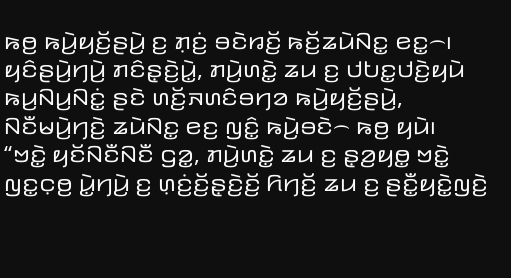ꤒꤥ꤬ ꤒꤣꤧ꤬ꤟꤢꤩ꤬ꤔꤣꤧ꤬ ꤢ꤬ ꤊ꤫ꤢꤦ꤬ ꤋꤢꤧꤙꤢꤩ꤬ ꤒꤢꤩ꤬ꤘꤣꤧꤡꤢ꤭ ꤕꤢ꤭꤮꤯
ꤟꤢꤨꤔꤣꤧ꤬ꤚꤣꤧ꤬ ꤊꤢꤨꤔ꤫ꤢꤧ꤬ꤣꤧ꤭, ꤊꤣꤧ꤬ꤛꤢꤧ꤭ ꤘꤣ ꤢ꤬ ꤓꤝꤢ꤭ꤓꤢꤧ꤬ꤟꤣꤧ ꤒꤣ꤬ꤡꤣ꤬ꤡꤢꤦ꤭ ꤔꤢꤧ ꤛꤢꤩ꤬ꤏꤛꤢꤨꤋꤚꤤ ꤒꤣꤧ꤬ꤟꤢꤩ꤬ꤔꤣꤧ꤬, ꤡꤢꤪꤗꤣꤧ꤬ꤚꤢꤧ꤬ ꤘꤣꤧꤡꤢ꤭ ꤕꤢ꤬ ꤜꤢꤨ꤭ ꤒꤣꤧ꤬ꤋꤢꤧ꤮ ꤒꤥ꤬ ꤟꤣꤧ꤯
“ꤠꤢꤧ꤭ ꤟꤢꤩꤡꤢꤪꤡꤢꤪ ꤞꤤ꤭, ꤊꤣꤧ꤬ꤛꤢꤧ꤭ ꤘꤣ ꤢ꤬ ꤔ꤫ꤤ꤬ꤟꤥ꤭ ꤠꤢꤧ꤭ ꤜꤢ꤭ꤍ꤫ꤥ꤬ ꤣꤧ꤭ꤚꤣꤧ꤬ ꤢ꤬ ꤛ꤫ꤢꤦ꤬ꤢꤩ꤬ꤔ꤫ꤢꤧ꤬ꤢꤩ꤬ ꤖꤚꤢꤩ꤬ ꤘꤣ ꤢ꤬ ꤔꤢꤪ꤭ꤟꤢꤧ꤭ꤜꤢꤧ꤬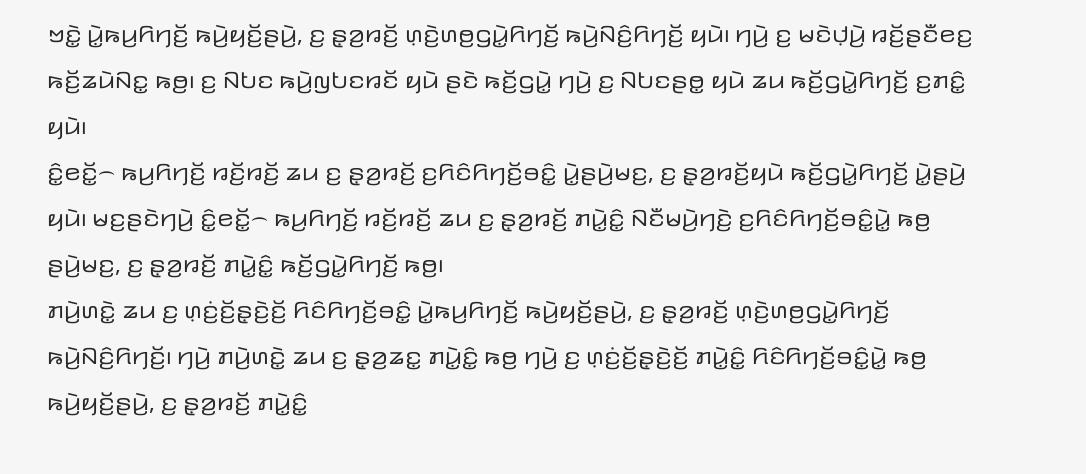ꤠꤢꤧ꤭ ꤣꤧ꤭ꤒꤣ꤬ꤖꤚꤢꤩ꤬ ꤒꤣꤧ꤬ꤟꤢꤩ꤬ꤔꤣꤧ꤬, ꤢ꤬ ꤔ꤫ꤤ꤬ꤙꤢꤩ꤬ ꤛ꤫ꤢꤧ꤬ꤛꤥ꤬ꤞꤣꤧ꤭ꤖꤚꤢꤩ꤬ ꤒꤣꤧ꤬ꤡꤢꤨ꤬ꤖꤚꤢꤩ꤬ ꤟꤣꤧ꤯ ꤚꤣꤧ꤬ ꤢ꤬ ꤗꤢꤧꤓ꤫ꤣꤧ꤬ ꤙꤢꤩ꤬ꤔꤢꤪꤕꤢ꤬ ꤒꤢꤩ꤬ꤘꤣꤧꤡꤢ꤭ ꤒꤥ꤬꤯ ꤢ꤬ ꤡꤝꤢ ꤒꤣꤧ꤬ꤜꤝꤢꤙꤢꤩ ꤟꤣꤧ ꤔꤢꤧ ꤒꤢꤩ꤬ꤞꤣꤧ꤭ ꤚꤣꤧ꤬ ꤢ꤬ ꤡꤝꤢꤔꤥ꤭ ꤟꤣꤧ ꤘꤣ ꤒꤢꤩ꤬ꤞꤣꤧ꤭ꤖꤚꤢꤩ꤬ ꤢ꤬ꤊꤢꤨ꤭ ꤟꤣꤧ꤯
ꤢꤨ꤭ꤕꤢꤩ꤭꤮ ꤒꤣ꤬ꤖꤚꤢꤩ꤬ ꤙꤢꤩ꤬ꤙꤢꤩ꤬ ꤘꤣ ꤢ꤬ ꤔ꤫ꤤ꤬ꤙꤢꤩ꤬ ꤢ꤬ꤖꤢꤨꤖꤚꤢꤩ꤬ꤋꤢꤨ꤭ ꤣꤧ꤭ꤔꤣꤧ꤬ꤗꤢ꤬, ꤢ꤬ ꤔ꤫ꤤ꤬ꤙꤢꤩ꤬ꤟꤣꤧ ꤒꤢꤩ꤬ꤞꤣꤧ꤭ꤖꤚꤢꤩ꤬ ꤣꤧ꤭ꤔꤣꤧ꤬ ꤟꤣꤧ꤯ ꤗꤢ꤬ꤔꤢꤧꤚꤣꤧ꤬ ꤢꤨ꤭ꤕꤢꤩ꤭꤮ ꤒꤣ꤬ꤖꤚꤢꤩ꤬ ꤙꤢꤩ꤬ꤙꤢꤩ꤬ ꤘꤣ ꤢ꤬ ꤔ꤫ꤤ꤬ꤙꤢꤩ꤬ ꤊꤣꤧ꤭ꤢꤨ꤭ ꤡꤢꤪꤗꤣꤧ꤬ꤚꤢꤧ꤬ ꤢ꤬ꤖꤢꤨꤖꤚꤢꤩ꤬ꤋꤢꤨ꤭ꤣꤧ꤭ ꤒꤥ꤬ ꤔꤣꤧ꤬ꤗꤢ꤬, ꤢ꤬ ꤔ꤫ꤤ꤬ꤙꤢꤩ꤬ ꤊꤣꤧ꤭ꤢꤨ꤭ ꤒꤢꤩ꤬ꤞꤣꤧ꤭ꤖꤚꤢꤩ꤬ ꤒꤥ꤬꤯
ꤊꤣꤧ꤬ꤛꤢꤧ꤭ ꤘꤣ ꤢ꤬ ꤛ꤫ꤢꤦ꤬ꤢꤩ꤬ꤔ꤫ꤢꤧ꤬ꤢꤩ꤬ ꤖꤢꤨꤖꤚꤢꤩ꤬ꤋꤢꤨ꤭ ꤣꤧ꤭ꤒꤣ꤬ꤖꤚꤢꤩ꤬ ꤒꤣꤧ꤬ꤟꤢꤩ꤬ꤔꤣꤧ꤬, ꤢ꤬ ꤔ꤫ꤤ꤬ꤙꤢꤩ꤬ ꤛ꤫ꤢꤧ꤬ꤛꤥ꤬ꤞꤣꤧ꤭ꤖꤚꤢꤩ꤬ ꤒꤣꤧ꤬ꤡꤢꤨ꤬ꤖꤚꤢꤩ꤬꤯ ꤚꤣꤧ꤬ ꤊꤣꤧ꤬ꤛꤢꤧ꤭ ꤘꤣ ꤢ꤬ ꤔ꤫ꤤ꤬ꤘꤢ꤭ ꤊꤣꤧ꤭ꤢꤨ꤭ ꤒꤥ꤬ ꤚꤣꤧ꤬ ꤢ꤬ ꤛ꤫ꤢꤦ꤬ꤢꤩ꤬ꤔ꤫ꤢꤧ꤬ꤢꤩ꤬ ꤊꤣꤧ꤭ꤢꤨ꤭ ꤖꤢꤨꤖꤚꤢꤩ꤬ꤋꤢꤨ꤭ꤣꤧ꤭ ꤒꤥ꤬ ꤒꤣꤧ꤬ꤟꤢꤩ꤬ꤔꤣꤧ꤬, ꤢ꤬ ꤔ꤫ꤤ꤬ꤙꤢꤩ꤬ ꤊꤣꤧ꤭ꤢꤨ꤭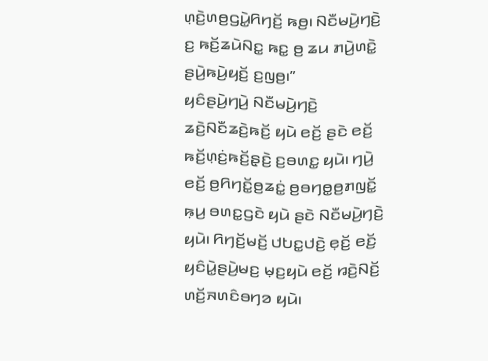ꤛ꤫ꤢꤧ꤬ꤛꤥ꤬ꤞꤣꤧ꤭ꤖꤚꤢꤩ꤬ ꤒꤥ꤬꤯ ꤡꤢꤪꤗꤣꤧ꤬ꤚꤢꤧ꤬ ꤢ꤬ ꤒꤢꤩ꤬ꤘꤣꤧꤡꤢ꤭ ꤒꤢ꤭ ꤥ꤬ ꤘꤣ ꤊꤣꤧ꤬ꤛꤢꤧ꤭ ꤔꤣꤧ꤬ꤒꤣꤧ꤬ꤟꤢꤩ꤬ ꤢ꤬ꤜꤥ꤬꤯”
ꤟꤢꤨꤔꤣꤧ꤬ꤚꤣꤧ꤬ ꤡꤢꤪꤗꤣꤧ꤬ꤚꤢꤧ꤬ ꤘꤢꤧ꤬ꤡꤢꤪꤘꤢꤧ꤬ꤒꤢꤩ꤬ ꤟꤣꤧ ꤕꤢꤩ꤬ ꤔꤢꤧ ꤕꤢꤩ꤬ ꤒꤢꤩ꤬ꤛ꤫ꤢꤦ꤬ꤒꤢꤩ꤬ꤔ꤫ꤢꤧ꤬ ꤢ꤬ꤋꤛꤢ꤭ ꤟꤣꤧ꤯ ꤚꤣꤧ꤬ ꤕꤢꤩ꤬ ꤥ꤬ꤖꤚꤢꤩ꤭ꤥ꤬ꤘꤢꤦ꤭ ꤥ꤬ꤋꤚꤥ꤭ꤥ꤬ꤊꤜꤢꤩ꤭ ꤒ꤫ꤣ꤬ ꤋꤛꤢ꤭ꤞꤢꤧ ꤟꤣꤧ ꤔꤢꤧ ꤡꤢꤪꤗꤣꤧ꤬ꤚꤢꤧ꤬ ꤟꤣꤧ꤯ ꤖꤚꤢꤩ꤬ꤗꤢꤩ꤬ ꤓꤝꤢ꤭ꤓꤢꤧ꤬ ꤕ꤫ꤢꤩ꤬ ꤕꤢꤩ꤬ ꤟꤢꤨꤣꤧ꤭ꤔꤣꤧ꤬ꤗꤢ꤬ ꤗ꤫ꤢ꤬ꤟꤣꤧ ꤕꤢꤩ꤬ ꤙꤢꤧ꤬ꤡꤢꤩ꤬ ꤛꤢꤩ꤬ꤏꤛꤢꤨꤋꤚꤤ ꤟꤣꤧ꤯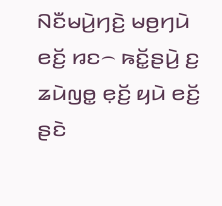ꤡꤢꤪꤗꤣꤧ꤬ꤚꤢꤧ꤬ ꤗꤥ꤬ꤚꤣꤧ ꤕꤢꤩ꤬ ꤙꤢ꤮ ꤒꤢꤩ꤭ꤔꤣꤧ꤬ ꤢ꤬ ꤘꤣꤧꤜꤥ꤭ ꤕ꤫ꤢꤩ꤬ ꤟꤣꤧ ꤕꤢꤩ꤬ ꤔꤢꤧ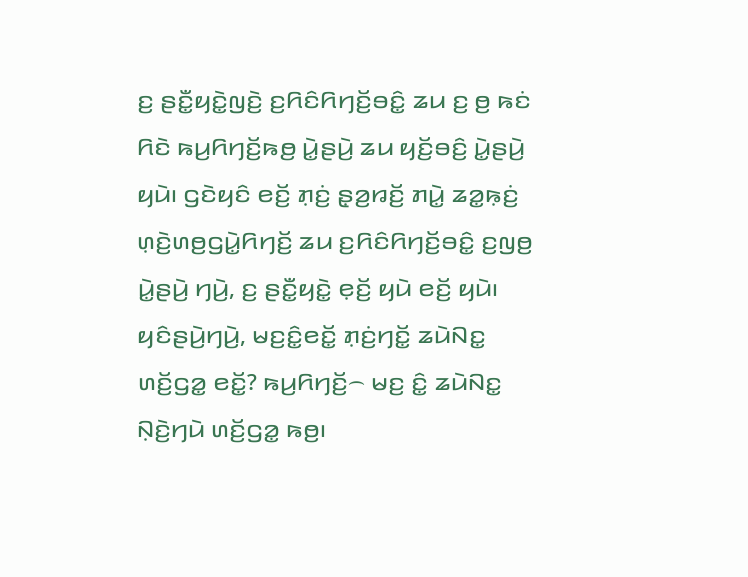ꤢ꤬ ꤔꤢꤪ꤭ꤟꤢꤧ꤭ꤜꤢꤧ꤬ ꤢ꤬ꤖꤢꤨꤖꤚꤢꤩ꤬ꤋꤢꤨ꤭ ꤘꤣ ꤢ꤬ ꤥ꤬ ꤒꤢꤦ ꤖꤢꤧ ꤒꤣ꤬ꤖꤚꤢꤩ꤬ꤒꤥ꤬ ꤣꤧ꤭ꤔꤣꤧ꤬ ꤘꤣ ꤟꤢꤩ꤬ꤋꤢꤨ꤬ ꤣꤧ꤭ꤔꤣꤧ꤬ ꤟꤣꤧ꤯ ꤞꤢꤧꤟꤢꤨ ꤕꤢꤩ꤬ ꤊ꤫ꤢꤦ꤬ ꤔ꤫ꤤ꤬ꤙꤢꤩ꤬ ꤊꤣꤧ꤭ ꤘꤤ꤭ꤒ꤫ꤢꤦ꤬ ꤛ꤫ꤢꤧ꤬ꤛꤥ꤬ꤞꤣꤧ꤭ꤖꤚꤢꤩ꤬ ꤘꤣ ꤢ꤬ꤖꤢꤨꤖꤚꤢꤩ꤬ꤋꤢꤨ꤭ ꤢ꤬ꤜꤥ꤬ ꤣꤧ꤭ꤔꤣꤧ꤬ ꤚꤣꤧ꤬, ꤢ꤬ ꤔꤢꤪ꤭ꤟꤢꤧ꤭ ꤕ꤫ꤢꤩ꤬ ꤟꤣꤧ ꤕꤢꤩ꤬ ꤟꤣꤧ꤯
ꤟꤢꤨꤔꤣꤧ꤬ꤚꤣꤧ꤬, ꤗꤢ꤬ꤢꤨ꤭ꤕꤢꤩ꤭ ꤊ꤫ꤢꤦ꤬ꤚꤢꤩ꤭ ꤘꤣꤧꤡꤢ꤭ ꤛꤢꤩ꤬ꤞꤤ꤭ ꤕꤢꤩ꤭? ꤒꤣ꤬ꤖꤚꤢꤩ꤬꤮ ꤗꤢ꤬ ꤢꤨ꤭ ꤘꤣꤧꤡꤢ꤭ ꤡ꤫ꤢꤧ꤬ꤚꤣꤧ ꤛꤢꤩ꤬ꤞꤤ꤭ ꤒꤥ꤬꤯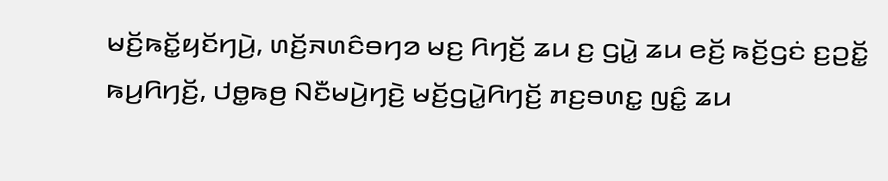ꤗꤢꤩ꤬ꤒꤢꤩ꤭ꤟꤢꤩꤚꤣꤧ꤬, ꤛꤢꤩ꤬ꤏꤛꤢꤨꤋꤚꤤ ꤗꤢ꤬ ꤖꤚꤢꤩ꤬ ꤘꤣ ꤢ꤬ ꤞꤣꤧ꤭ ꤘꤣ ꤕꤢꤩ꤬ ꤒꤢꤩ꤬ꤞꤢꤦ ꤢ꤬ꤑꤢꤩ꤭ ꤒꤣ꤬ꤖꤚꤢꤩ꤬, ꤓꤥ꤭ꤒꤥ꤬ ꤡꤢꤪꤗꤣꤧ꤬ꤚꤢꤧ꤬ ꤗꤢꤩ꤬ꤞꤣꤧ꤭ꤖꤚꤢꤩ꤬ ꤊꤢ꤬ꤋꤛꤢ꤭ ꤜꤢꤨ꤭ ꤘꤣ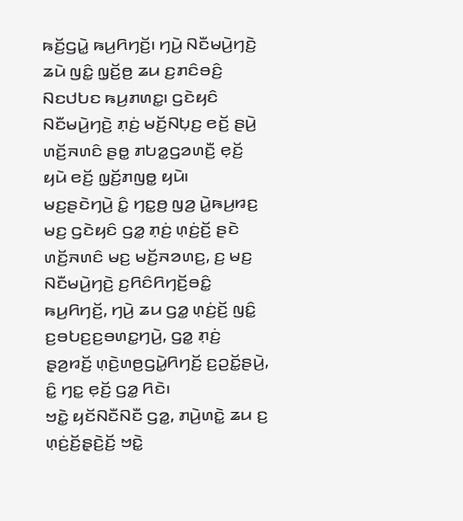ꤒꤢꤩ꤬ꤞꤣꤧ꤭ ꤒꤣ꤬ꤖꤚꤢꤩ꤬꤯ ꤚꤣꤧ꤬ ꤡꤢꤪꤗꤣꤧ꤬ꤚꤢꤧ꤬ ꤘꤣꤧ ꤜꤢꤨ꤭ ꤜ꤫ꤢꤩ꤬ꤥ꤬ ꤘꤣ ꤢ꤬ꤊꤢꤨꤋꤢꤨ꤬ ꤡꤢꤓꤝꤢ ꤒꤣ꤬ꤊꤛꤢ꤭꤯ ꤞꤢꤧꤟꤢꤨ ꤡꤢꤪꤗꤣꤧ꤬ꤚꤢꤧ꤬ ꤊ꤫ꤢꤦ꤬ ꤗꤢꤩ꤬ꤡꤝ꤫ꤢ꤬ ꤕꤢꤩ꤬ ꤔꤣꤧ꤬ ꤛꤢꤩ꤬ꤏꤛꤢꤨ ꤔꤥ꤭ ꤊꤝꤤ꤭ꤞꤤꤛꤢꤪ꤬ ꤕ꤫ꤢꤩ꤬ ꤟꤣꤧ ꤕꤢꤩ꤬ ꤜ꤫ꤢꤩ꤬ꤊꤜꤥ꤭ ꤟꤣꤧ꤯
ꤗꤢ꤬ꤔꤢꤧꤚꤣꤧ꤬ ꤢꤨ꤭ ꤚꤢ꤭ꤥ꤬ ꤜꤤ꤬ ꤣꤧ꤭ꤒꤣ꤬ꤙꤢ꤬ ꤗꤢ꤬ ꤞꤢꤧꤟꤢꤨ ꤞꤤ꤭ ꤊ꤫ꤢꤦ꤬ ꤛ꤫ꤢꤦ꤬ꤢꤩ꤬ ꤔꤢꤧ ꤛꤢꤩ꤬ꤏꤛꤢꤨ ꤗꤢ꤬ ꤗꤢꤩ꤬ꤏꤤꤛꤢ꤬, ꤢ꤬ ꤗꤢ꤬ ꤡꤢꤪꤗꤣꤧ꤬ꤚꤢꤧ꤬ ꤢ꤬ꤖꤢꤨꤖꤚꤢꤩ꤬ꤋꤢꤨ꤭ ꤒꤣ꤬ꤖꤚꤢꤩ꤬, ꤚꤣꤧ꤬ ꤘꤣ ꤞꤤ꤭ ꤛ꤫ꤢꤦ꤬ꤢꤩ꤬ ꤜꤢꤨ꤭ ꤢ꤬ꤋꤝꤢ꤬ꤢ꤬ꤋꤛꤢ꤭ꤚꤣꤧ꤬, ꤞꤤ꤭ ꤊ꤫ꤢꤦ꤬ ꤔ꤫ꤤ꤬ꤙꤢꤩ꤬ ꤛ꤫ꤢꤧ꤬ꤛꤥ꤬ꤞꤣꤧ꤭ꤖꤚꤢꤩ꤬ ꤢ꤬ꤑꤢꤩ꤭ꤔꤣꤧ꤬, ꤢꤨ꤭ ꤚꤢ꤭ ꤕ꤫ꤢꤩ꤬ ꤞꤤ꤭ ꤖꤢꤧ꤯
ꤠꤢꤧ꤭ ꤟꤢꤩꤡꤢꤪꤡꤢꤪ ꤞꤤ꤭, ꤊꤣꤧ꤬ꤛꤢꤧ꤭ ꤘꤣ ꤢ꤬ ꤛ꤫ꤢꤦ꤬ꤢꤩ꤬ꤔ꤫ꤢꤧ꤬ꤢꤩ꤬ ꤠꤢꤧ꤭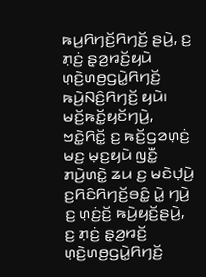ꤒꤣ꤬ꤖꤚꤢꤩ꤬ꤖꤚꤢꤩ꤬ ꤔꤣꤧ꤬, ꤢ꤬ ꤊ꤫ꤢꤦ꤬ ꤔ꤫ꤤ꤬ꤙꤢꤩ꤬ꤟꤣꤧ ꤛ꤫ꤢꤧ꤬ꤛꤥ꤬ꤞꤣꤧ꤭ꤖꤚꤢꤩ꤬ ꤒꤣꤧ꤬ꤡꤢꤨ꤬ꤖꤚꤢꤩ꤬ ꤟꤣꤧ꤯
ꤗꤢꤩ꤬ꤒꤢꤩ꤭ꤟꤢꤩꤚꤣꤧ꤬, ꤠꤢꤧ꤭ꤖꤢꤩ꤭ ꤢ꤬ ꤒꤢꤩ꤬ꤞꤤꤛ꤫ꤢꤦ꤬ ꤗꤢ꤬ ꤗ꤫ꤢ꤬ꤟꤣꤧ ꤜꤢꤪ꤭ ꤊꤣꤧ꤬ꤛꤢꤧ꤭ ꤘꤣ ꤢ꤬ ꤗꤢꤧꤓ꤫ꤣꤧ꤬ ꤢ꤬ꤖꤢꤨꤖꤚꤢꤩ꤬ꤋꤢꤨ꤭ ꤣꤧ꤭ ꤚꤣꤧ꤬ ꤢ꤬ ꤛ꤫ꤢꤦ꤬ꤢꤩ꤬ ꤒꤣꤧ꤬ꤟꤢꤩ꤬ꤔꤣꤧ꤬, ꤢ꤬ ꤊ꤫ꤢꤦ꤬ ꤔ꤫ꤤ꤬ꤙꤢꤩ꤬ ꤛ꤫ꤢꤧ꤬ꤛꤥ꤬ꤞꤣꤧ꤭ꤖꤚꤢꤩ꤬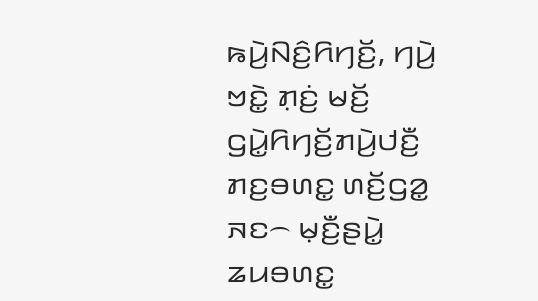ꤒꤣꤧ꤬ꤡꤢꤨ꤬ꤖꤚꤢꤩ꤬, ꤚꤣꤧ꤬ ꤠꤢꤧ꤭ ꤊ꤫ꤢꤦ꤬ ꤗꤢꤩ꤬ ꤞꤣꤧ꤭ꤖꤚꤢꤩ꤬ꤊꤣꤧ꤬ꤓꤢꤪ꤬ ꤊꤢ꤬ꤋꤛꤢ꤭ ꤛꤢꤩ꤬ꤞꤤ꤭ ꤏꤢ꤮ ꤗ꤫ꤢꤪ꤬ꤔꤣꤧ꤭ ꤘꤣꤋꤛꤢ꤭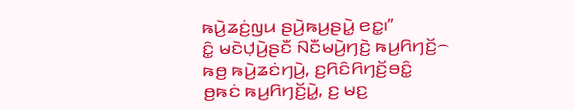ꤒꤣꤧ꤬ꤘꤢꤦ꤬ꤜꤣ ꤔꤣꤧ꤬ꤒꤣ꤬ꤔꤣꤧ꤭ ꤕꤢ꤭꤯”
ꤢꤨ꤭ ꤗꤢꤧꤓ꤫ꤣꤧ꤬ꤔꤢꤪ ꤡꤢꤪꤗꤣꤧ꤬ꤚꤢꤧ꤬ ꤒꤣ꤬ꤖꤚꤢꤩ꤬꤮ ꤒꤥ꤬ ꤒꤣꤧ꤬ꤘꤢꤦꤚꤣꤧ꤬, ꤢ꤬ꤖꤢꤨꤖꤚꤢꤩ꤬ꤋꤢꤨ꤭ ꤥ꤬ꤒꤢꤦ ꤒꤣ꤬ꤖꤚꤢꤩ꤬ꤣꤧ꤭, ꤢ꤬ ꤗꤢ꤬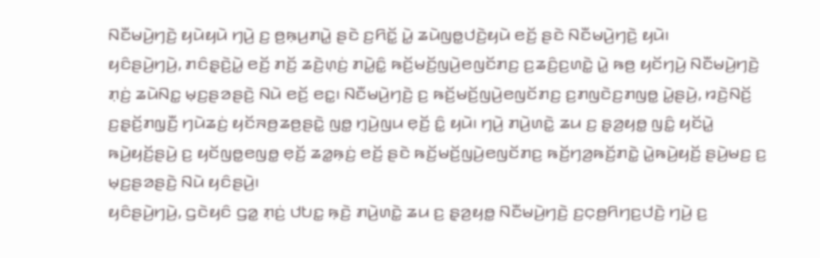ꤡꤢꤪꤗꤣꤧ꤬ꤚꤢꤧ꤬ ꤟꤣꤧꤟꤣꤧ ꤚꤣꤧ꤬ ꤢ꤬ ꤥ꤬ꤒ꤫ꤣ꤬ꤊꤣꤧ꤭ ꤔꤢꤧ ꤢ꤬ꤖꤢꤩ꤭ ꤣꤧ꤭ ꤘꤣꤧꤜꤥ꤭ꤓꤢꤧ꤬ꤟꤣꤧ ꤕꤢꤩ꤬ ꤔꤢꤧ ꤡꤢꤪꤗꤣꤧ꤬ꤚꤢꤧ꤬ ꤟꤣꤧ꤯
ꤟꤢꤨꤔꤣꤧ꤬ꤚꤣꤧ꤬, ꤊꤢꤨꤔ꤫ꤢꤧ꤬ꤣꤧ꤭ ꤕꤢꤩ꤬ ꤊꤢꤩ꤬ ꤘꤢꤧ꤬ꤛ꤫ꤢꤦ꤬ ꤊꤣꤧ꤭ꤢꤨ꤭ ꤒꤢꤩ꤬ꤗꤢꤩ꤬ꤜꤣꤧ꤬ꤕꤜꤢꤩꤊꤢ꤬ ꤢ꤬ꤘꤢꤨ꤬ꤢ꤬ꤛꤢꤧ꤭ ꤣꤧ꤭ ꤒꤥ꤬ ꤟꤢꤩꤚꤣꤧ꤬ ꤡꤢꤪꤗꤣꤧ꤬ꤚꤢꤧ꤬ ꤊ꤫ꤢꤦ꤬ ꤘꤣꤧꤡꤢ꤭ ꤗ꤫ꤢ꤬ꤔꤤꤔꤢꤧ꤬ ꤡꤣꤧ ꤕꤢꤩ꤬ ꤕꤢ꤭꤯ ꤡꤢꤪꤗꤣꤧ꤬ꤚꤢꤧ꤬ ꤢ꤬ ꤒꤢꤩ꤬ꤗꤢꤩ꤬ꤜꤣꤧ꤬ꤕꤜꤢꤩꤊꤢ꤬ ꤢ꤬ꤊꤜꤢꤧꤢ꤬ꤊꤜꤥ꤭ ꤣꤧ꤭ꤔꤣꤧ꤬, ꤙꤢꤧ꤬ꤡꤢꤩ꤬ ꤢ꤬ꤔ꤫ꤢꤩ꤬ꤊꤜ꤫ꤢꤪ꤬ ꤚꤣꤧꤘꤢꤦ꤬ ꤟꤢꤩꤏꤥ꤬ꤘꤥ꤬ꤔꤢꤧ꤭ ꤜꤥ꤭ ꤚ꤫ꤣꤧ꤬ꤜꤣ ꤕ꤫ꤢꤩ꤬ ꤢꤨ꤭ ꤟꤣꤧ꤯ ꤚꤣꤧ꤬ ꤊꤣꤧ꤬ꤛꤢꤧ꤭ ꤘꤣ ꤢ꤬ ꤔ꤫ꤤ꤬ꤟꤥ꤭ ꤜꤢꤨ꤭ ꤟꤢꤩꤣꤧ꤭ ꤒꤣꤧ꤬ꤟꤢꤩ꤬ꤔꤣꤧ꤬ ꤢ꤬ ꤟꤢꤩꤜꤥ꤭ꤕꤜꤥ꤭ ꤕ꤫ꤢꤩ꤬ ꤘꤤ꤭ꤒ꤫ꤢꤦ꤬ ꤕꤢꤩ꤬ ꤔꤢꤧ ꤒꤢꤩ꤬ꤗꤢꤩ꤬ꤜꤣꤧ꤬ꤕꤜꤢꤩꤊꤢ꤬ ꤒꤢꤩ꤬ꤚꤤ꤬ꤒꤢꤩ꤬ꤊꤢꤧ꤭ ꤣꤧ꤭ꤒꤣꤧ꤬ꤟꤢꤩ꤬ ꤔꤣꤧ꤬ꤗꤢ꤬ ꤢ꤬ ꤗ꤫ꤢ꤬ꤔꤤꤔꤢꤧ꤬ ꤡꤣꤧ ꤟꤢꤨꤔꤣꤧ꤬꤯
ꤟꤢꤨꤔꤣꤧ꤬ꤚꤣꤧ꤬, ꤞꤢꤧꤟꤢꤨ ꤞꤤ꤭ ꤊ꤫ꤢꤦ꤬ ꤓꤝꤢ꤭ ꤒ꤫ꤢꤧ꤬ ꤊꤣꤧ꤬ꤛꤢꤧ꤭ ꤘꤣ ꤢ꤬ ꤔ꤫ꤤ꤬ꤟꤥ꤭ ꤡꤢꤪꤗꤣꤧ꤬ꤚꤢꤧ꤬ ꤢ꤬ꤍ꤫ꤥ꤬ꤖꤚꤢ꤬ꤓꤢꤧ꤬ ꤚꤣꤧ꤬ ꤢ꤬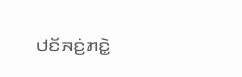ꤓꤢꤩꤏꤢꤦ꤬ꤊꤢꤧ꤭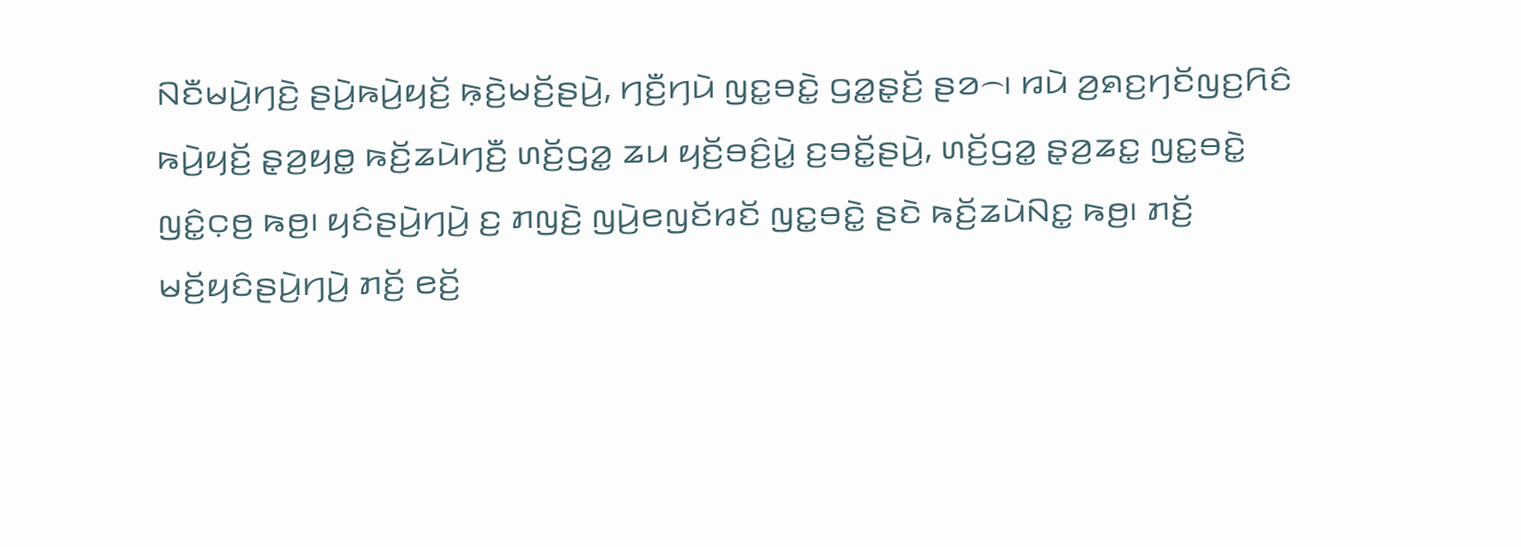ꤡꤢꤪꤗꤣꤧ꤬ꤚꤢꤧ꤬ ꤔꤣꤧ꤬ꤒꤣꤧ꤬ꤟꤢꤩ꤬ ꤒ꤫ꤢꤧ꤬ꤗꤢꤩ꤬ꤔꤣꤧ꤬, ꤚꤢꤪ꤬ꤚꤣꤧ ꤜꤢ꤭ꤋꤢꤧ꤭ ꤞꤤ꤭ꤔ꤫ꤢꤩ꤬ ꤔꤤ꤮꤯ ꤙꤣꤧ ꤤ꤬ꤎꤢ꤬ꤚꤢꤩꤜꤢ꤬ꤖꤢꤨ ꤒꤣꤧ꤬ꤟꤢꤩ꤬ ꤔ꤫ꤤ꤬ꤟꤥ꤭ ꤒꤢꤩ꤬ꤘꤣꤧꤚꤢꤪ꤬ ꤛꤢꤩ꤬ꤞꤤ꤭ ꤘꤣ ꤟꤢꤩ꤬ꤋꤢꤨ꤬ꤣꤧ꤭ ꤢ꤬ꤋꤢꤩ꤭ꤔꤣꤧ꤬, ꤛꤢꤩ꤬ꤞꤤ꤭ ꤔ꤫ꤤ꤬ꤘꤢ꤭ ꤜꤢ꤭ꤋꤢꤧ꤭ ꤜꤢꤨ꤭ꤍ꤫ꤥ꤬ ꤒꤥ꤬꤯ ꤟꤢꤨꤔꤣꤧ꤬ꤚꤣꤧ꤬ ꤢ꤬ ꤊꤜꤢꤧ꤬ ꤜꤣꤧ꤬ꤕꤜꤢꤩꤙꤢꤩ ꤜꤢ꤭ꤋꤢꤧ꤭ ꤔꤢꤧ ꤒꤢꤩ꤬ꤘꤣꤧꤡꤢ꤭ ꤒꤥ꤬꤯ ꤊꤢꤩ꤬ ꤗꤢꤩ꤬ꤟꤢꤨꤔꤣꤧ꤬ꤚꤣꤧ꤬ ꤊꤢꤩ꤬ ꤕꤢꤩ꤬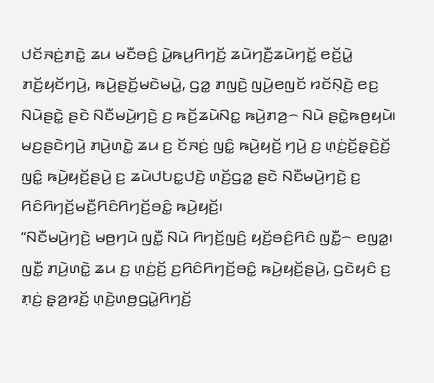ꤓꤢꤩꤏꤢꤦ꤬ꤊꤢꤧ꤭ ꤘꤣ ꤗꤢꤪꤋꤢꤨ꤬ ꤣꤧ꤭ꤒꤣ꤬ꤖꤚꤢꤩ꤬ ꤘꤣꤧꤚꤢꤪ꤬ꤘꤣꤧꤚꤢꤩ꤭ ꤕꤢꤩ꤬ꤣꤧ꤭ ꤊꤢꤩ꤬ꤟꤢꤩꤚꤣꤧ꤬, ꤒꤣꤧ꤬ꤔꤢꤩ꤬ꤗꤢꤧꤗꤣꤧ꤭, ꤞꤤ꤭ ꤊꤜꤢꤧ꤬ ꤜꤣꤧ꤬ꤕꤜꤢꤩ ꤙꤢꤩꤡ꤫ꤢꤧ꤬ ꤕꤢ꤬ ꤡꤣꤧꤔꤢꤧ꤭ ꤔꤢꤧ ꤡꤢꤪꤗꤣꤧ꤬ꤚꤢꤧ꤬ ꤢ꤬ ꤒꤢꤩ꤬ꤘꤣꤧꤡꤢ꤭ ꤒꤣꤧ꤬ꤊꤤ꤬꤮ ꤡꤣꤧ ꤔꤢꤧ꤭ꤒꤥ꤬ꤟꤣꤧ꤯
ꤗꤢ꤬ꤔꤢꤧꤚꤣꤧ꤬ ꤊꤣꤧ꤬ꤛꤢꤧ꤭ ꤘꤣ ꤢ꤬ ꤢꤩꤏꤢꤦ꤬ ꤜꤢꤨ꤭ ꤒꤣꤧ꤬ꤟꤢꤩ꤬ ꤚꤣꤧ꤬ ꤢ꤬ ꤛ꤫ꤢꤦ꤬ꤢꤩ꤬ꤔ꤫ꤢꤧ꤬ꤢꤩ꤬ ꤜꤢꤨ꤭ ꤒꤣꤧ꤬ꤟꤢꤩ꤬ꤔꤣꤧ꤬ ꤢ꤬ ꤘꤣꤧꤓꤝꤢ꤭ꤓꤢꤧ꤬ ꤛꤢꤩ꤬ꤞꤤ꤭ ꤔꤢꤧ ꤡꤢꤪꤗꤣꤧ꤬ꤚꤢꤧ꤬ ꤢ꤬ ꤖꤢꤨꤖꤚꤢꤩ꤬ꤗꤢꤪ꤬ꤖꤢꤨꤖꤚꤢꤩ꤬ꤋꤢꤨ꤭ ꤒꤣꤧ꤬ꤟꤢꤩ꤬꤯
“ꤡꤢꤪꤗꤣꤧ꤬ꤚꤢꤧ꤬ ꤗꤥ꤬ꤚꤣꤧ ꤜꤢꤪ꤭ ꤡꤣꤧ ꤖꤚꤢꤩ꤬ꤜꤢꤨ꤬ ꤟꤢꤩ꤬ꤋꤢꤨ꤬ꤖꤢꤨ ꤜꤢꤪ꤭꤮ ꤕꤜꤤ꤭꤯ ꤜꤢꤪ꤭ ꤊꤣꤧ꤬ꤛꤢꤧ꤭ ꤘꤣ ꤢ꤬ ꤛ꤫ꤢꤦ꤬ꤢꤩ꤬ ꤢ꤬ꤖꤢꤨꤖꤚꤢꤩ꤬ꤋꤢꤨ꤭ ꤒꤣꤧ꤬ꤟꤢꤩ꤬ꤔꤣꤧ꤬, ꤞꤢꤧꤟꤢꤨ ꤢ꤬ ꤊ꤫ꤢꤦ꤬ ꤔ꤫ꤤ꤬ꤙꤢꤩ꤬ ꤛ꤫ꤢꤧ꤬ꤛꤥ꤬ꤞꤣꤧ꤭ꤖꤚꤢꤩ꤬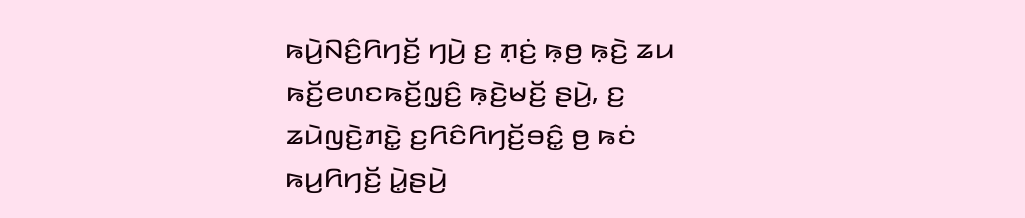ꤒꤣꤧ꤬ꤡꤢꤨ꤬ꤖꤚꤢꤩ꤬ ꤚꤣꤧ꤬ ꤢ꤬ ꤊ꤫ꤢꤦ꤬ ꤒ꤫ꤥ꤬ ꤒ꤫ꤢꤧ꤬ ꤘꤣ ꤒꤢꤩ꤬ꤕꤛꤢꤒꤢꤩ꤬ꤜ꤫ꤢꤨ꤬ ꤒ꤫ꤢꤧ꤬ꤗꤢꤩ꤬ ꤔꤣꤧ꤬, ꤢ꤬ ꤘꤣꤧꤜꤢꤧ꤬ꤊꤢꤧ꤭ ꤢ꤬ꤖꤢꤨꤖꤚꤢꤩ꤬ꤋꤢꤨ꤭ ꤥ꤬ ꤒꤢꤦ ꤒꤣ꤬ꤖꤚꤢꤩ꤬ ꤣꤧ꤭ꤔꤣꤧ꤬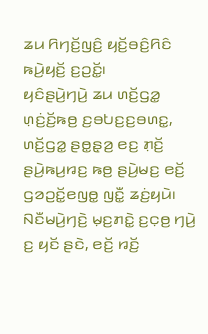ꤘꤣ ꤖꤚꤢꤩ꤬ꤜꤢꤨ꤬ ꤟꤢꤩ꤬ꤋꤢꤨ꤬ꤖꤢꤨ ꤒꤣꤧ꤬ꤟꤢꤩ꤬ ꤢ꤬ꤑꤢꤩ꤭꤯
ꤟꤢꤨꤔꤣꤧ꤬ꤚꤣꤧ꤬ ꤘꤣ ꤛꤢꤩ꤬ꤞꤤ꤭ ꤛ꤫ꤢꤦ꤬ꤢꤩ꤬ꤒꤥ꤬ ꤢ꤬ꤋꤝꤢ꤬ꤢ꤬ꤋꤛꤢ꤭, ꤛꤢꤩ꤬ꤞꤤ꤭ ꤔꤥ꤭ꤔ꤫ꤤ꤬ ꤕꤢ꤬ ꤊ꤫ꤢꤩ꤬ ꤔꤣꤧ꤬ꤒꤣ꤬ꤙꤢ꤬ ꤒꤥ꤬ ꤔꤣꤧ꤬ꤗꤢ꤬ ꤕꤢꤩ꤬ ꤞꤤꤑꤢꤩ꤭ꤕꤜꤥ꤭ ꤜꤢꤪ꤭ ꤘꤢꤦ꤬ꤟꤣꤧ꤯
ꤡꤢꤪꤗꤣꤧ꤬ꤚꤢꤧ꤬ ꤗ꤫ꤢ꤬ꤊꤢꤧ꤭ ꤢ꤬ꤍ꤫ꤥ꤬ ꤚꤣꤧ꤬ ꤢ꤬ ꤟꤢꤩ ꤔꤢꤧ, ꤕꤢꤩ꤬ ꤙꤢꤩ꤬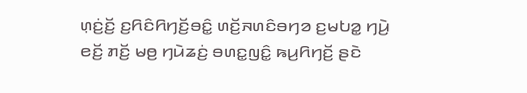ꤛ꤫ꤢꤦ꤬ꤢꤩ꤬ ꤢ꤬ꤖꤢꤨꤖꤚꤢꤩ꤬ꤋꤢꤨ꤭ ꤛꤢꤩ꤬ꤏꤛꤢꤨꤋꤚꤤ ꤢ꤬ꤗꤝꤤ꤭ ꤚꤣꤧ꤬ ꤕꤢꤩ꤬ ꤊꤢꤩ꤬ ꤗꤥ꤬ ꤚꤣꤧꤘꤢꤦ꤬ ꤋꤛꤢ꤭ꤜꤢꤨ꤭ ꤒꤣ꤬ꤖꤚꤢꤩ꤬ ꤔꤢꤧ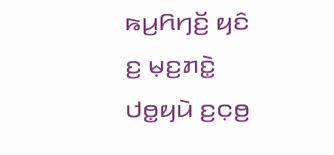ꤒꤣ꤬ꤖꤚꤢꤩ꤬ ꤟꤢꤨ ꤢ꤬ ꤗ꤫ꤢ꤬ꤊꤢꤧ꤭ ꤓꤥ꤭ꤟꤣꤧ ꤢ꤬ꤍ꤫ꤥ꤬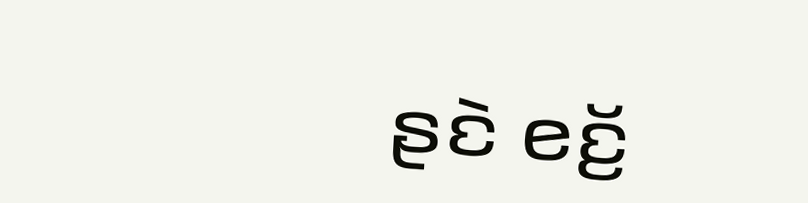ꤔꤢꤧ ꤕꤢꤩ꤬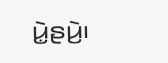ꤣꤧ꤭ꤔꤣꤧ꤬꤯